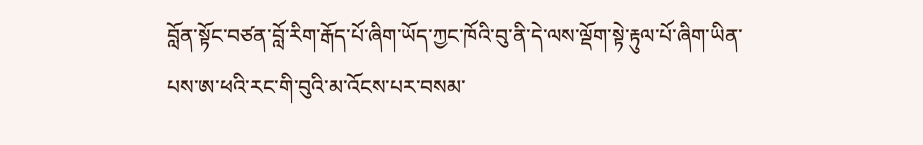བློན་སྟོང་བཙན་བློ་རིག་རྒོད་པོ་ཞིག་ཡོད་ཀྱང་ཁོའི་བུ་ནི་དེ་ལས་ལྡོག་སྟེ་རྟུལ་པོ་ཞིག་ཡིན་པས་ཨ་ཕའི་རང་གི་བུའི་མ་འོངས་པར་བསམ་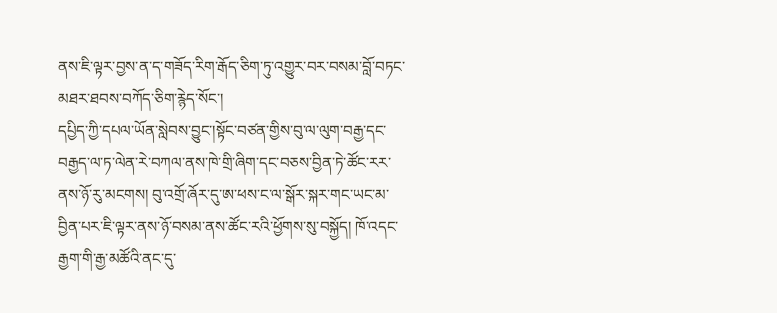ནས་ཇི་ལྟར་བྱས་ན་ད་གཟོད་རིག་རྒོད་ཅིག་ཏུ་འགྱུར་བར་བསམ་བློ་བཏང་མཐར་ཐབས་བཀོད་ཅིག་རྙེད་སོང་།
དཔྱིད་ཀྱི་དཔལ་ཡོན་སླེབས་བྱུང་།སྟོང་བཙན་གྱིས་བུ་ལ་ལུག་བརྒྱ་དང་བརྒྱད་ལ་ཏ་ལེན་རེ་བཀལ་ནས་ཁེ་གྲི་ཞིག་དང་བཅས་བྱིན་ཏེ་ཚོང་རར་ནས་ཉོ་རུ་མངགས། བུ་འགྲོ་ཞོར་དུ་ཨ་ཕས་ང་ལ་སྒོར་སྐར་གང་ཡང་མ་བྱིན་པར་ཇི་ལྟར་ནས་ཉོ་བསམ་ནས་ཚོང་རའི་ཕྱོགས་སུ་བསྐྱོད། ཁོ་འདང་རྒྱག་གི་རྒྱ་མཚོའི་ནང་དུ་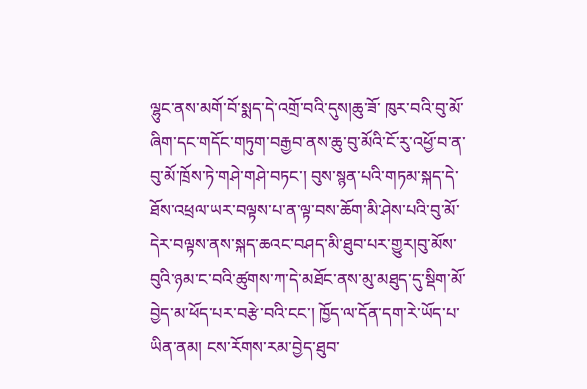ལྷུང་ནས་མགོ་བོ་སྨད་དེ་འགྲོ་བའི་དུས།ཆུ་ཟོ་ ཁུར་བའི་བུ་མོ་ཞིག་དང་གདོང་གཏུག་བརྒྱབ་ནས་ཆུ་བུ་མོའི་ངོ་རུ་འཕྱོ་བ་ན་བུ་མོ་ཁྲོས་ཏེ་གཤེ་གཤེ་བཏང་། བུས་སྙན་པའི་གཏམ་སྐད་དེ་ཐོས་འཕྲལ་ཡར་བལྟས་པ་ན་ལྟ་བས་ཆོག་མི་ཤེས་པའི་བུ་མོ་དེར་བལྟས་ནས་སྐད་ཆའང་བཤད་མི་ཐུབ་པར་གྱུར།བུ་མོས་བུའི་ཉམ་ང་བའི་ཚུགས་ཀ་དེ་མཐོང་ནས་མུ་མཐུད་དུ་སྡིག་མོ་བྱེད་མ་ཕོད་པར་བརྩེ་བའི་ངང་། ཁྱོད་ལ་དོན་དག་རེ་ཡོད་པ་ཡིན་ནམ། ངས་རོགས་རམ་བྱེད་ཐུབ་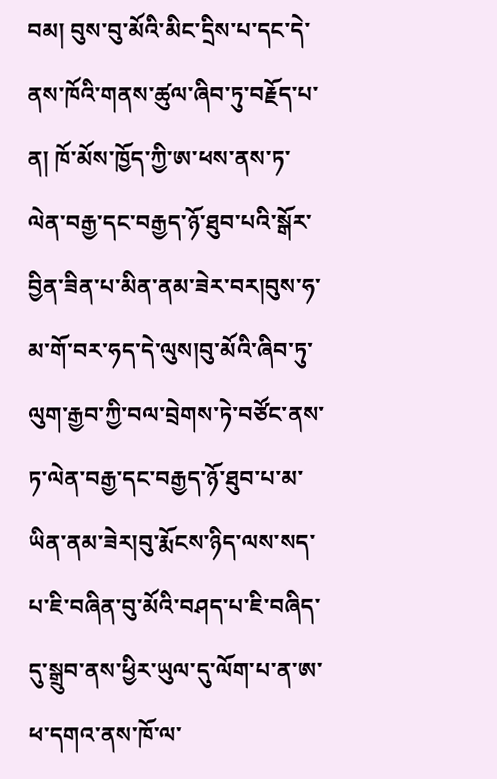བམ། བུས་བུ་མོའི་མིང་དྲིས་པ་དང་དེ་ནས་ཁོའི་གནས་ཚུལ་ཞིབ་ཏུ་བརྗོད་པ་ན། ཁོ་མོས་ཁྱོད་ཀྱི་ཨ་ཕས་ནས་ཏ་ལེན་བརྒྱ་དང་བརྒྱད་ཉོ་ཐུབ་པའི་སྒོར་བྱིན་ཟིན་པ་མིན་ནམ་ཟེར་བར།བུས་ཧ་མ་གོ་བར་ཧད་དེ་ལུས།བུ་མོའི་ཞིབ་ཏུ་ལུག་རྒྱབ་ཀྱི་བལ་བྲེགས་ཏེ་བཙོང་ནས་ཏ་ལེན་བརྒྱ་དང་བརྒྱད་ཉོ་ཐུབ་པ་མ་ཡིན་ནམ་ཟེར།བུ་རྨོངས་ཉིད་ལས་སད་པ་ཇི་བཞིན་བུ་མོའི་བཤད་པ་ཇི་བཞིད་དུ་སྒྲུབ་ནས་ཕྱིར་ཡུལ་དུ་ལོག་པ་ན་ཨ་ཕ་དགའ་ནས་ཁོ་ལ་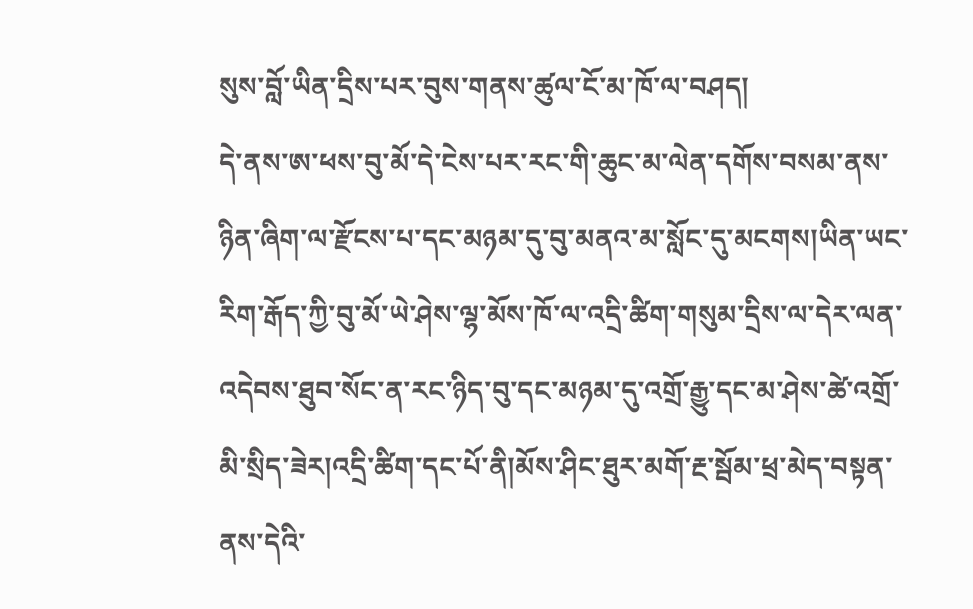སུས་བློ་ཡིན་དྲིས་པར་བུས་གནས་ཚུལ་ངོ་མ་ཁོ་ལ་བཤད།
དེ་ནས་ཨ་ཕས་བུ་མོ་དེ་ངེས་པར་རང་གི་ཆུང་མ་ལེན་དགོས་བསམ་ནས་ཉིན་ཞིག་ལ་རྫོངས་པ་དང་མཉམ་དུ་བུ་མནའ་མ་སློང་དུ་མངགས།ཡིན་ཡང་རིག་རྒོད་ཀྱི་བུ་མོ་ཡེ་ཤེས་ལྷ་མོས་ཁོ་ལ་འདྲི་ཚིག་གསུམ་དྲིས་ལ་དེར་ལན་འདེབས་ཐུབ་སོང་ན་རང་ཉིད་བུ་དང་མཉམ་དུ་འགྲོ་རྒྱུ་དང་མ་ཤེས་ཚེ་འགྲོ་མི་སྲིད་ཟེར།འདྲི་ཚིག་དང་པོ་ནི།མོས་ཤིང་ཐུར་མགོ་རྔ་སྦོམ་ཕྲ་མེད་བསྟན་ནས་དེའི་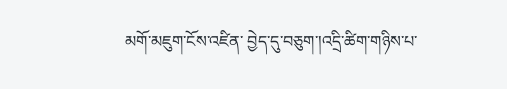མགོ་མཇུག་ངོས་འཛིན་ བྱེད་དུ་བཅུག་།འདྲི་ཚིག་གཉིས་པ་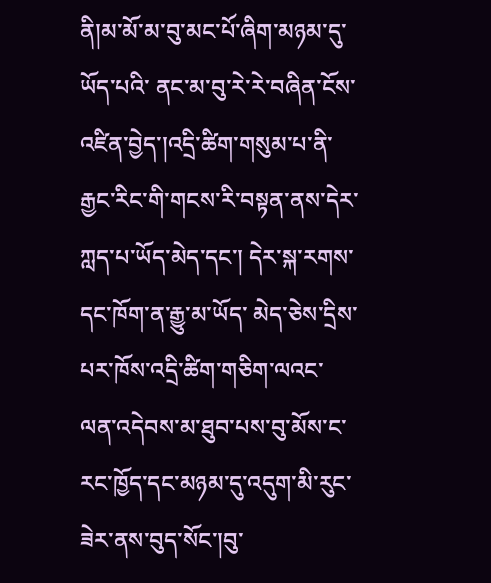ནི།མ་མོ་མ་བུ་མང་པོ་ཞིག་མཉམ་དུ་ཡོད་པའི་ ནང་མ་བུ་རེ་རེ་བཞིན་ངོས་འཛིན་བྱེད་།འདྲི་ཚིག་གསུམ་པ་ནི་རྒྱང་རིང་གི་གངས་རི་བསྟན་ནས་དེར་ཀླད་པ་ཡོད་མེད་དང་། དེར་སྐ་རགས་དང་ཁོག་ན་རྒྱུ་མ་ཡོད་ མེད་ཅེས་དྲིས་པར་ཁོས་འདྲི་ཚིག་གཅིག་ལའང་ལན་འདེབས་མ་ཐུབ་པས་བུ་མོས་ང་རང་ཁྱོད་དང་མཉམ་དུ་འདུག་མི་རུང་ཟེར་ནས་བུད་སོང་།བུ་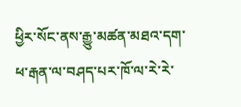ཕྱིར་སོང་ནས་རྒྱུ་མཚན་མཐའ་དག་ཕ་རྒན་ལ་བཤད་པར་ཁོ་ལ་རེ་རེ་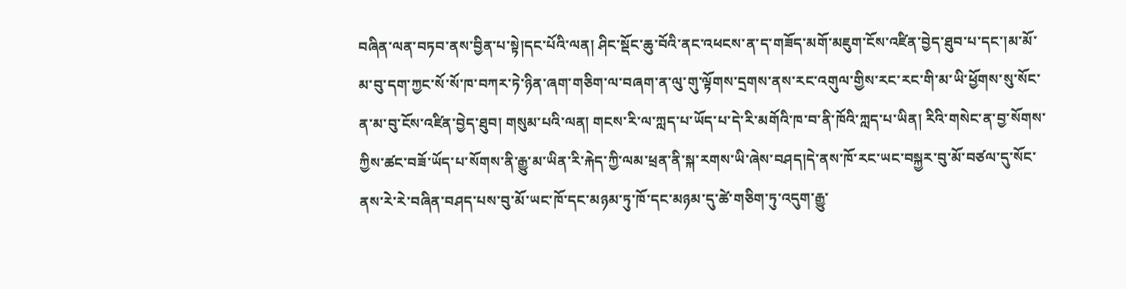བཞིན་ལན་བཏབ་ནས་བྱིན་པ་སྟེ།དང་པོའི་ལན། ཤིང་སྡོང་ཆུ་བོའི་ནང་འཕངས་ན་ད་གཟོད་མགོ་མཇུག་ངོས་འཛིན་བྱེད་ཐུབ་པ་དང་།མ་མོ་མ་བུ་དག་ཀྱང་སོ་སོ་ཁ་བཀར་ཏེ་ཉིན་ཞག་གཅིག་ལ་བཞག་ན་ལུ་གུ་ལྟོགས་དྲགས་ནས་རང་འགུལ་གྱིས་རང་རང་གི་མ་ཡི་ཕྱོགས་སུ་སོང་ན་མ་བུ་ངོས་འཛིན་བྱེད་ཐུབ། གསུམ་པའི་ལན། གངས་རི་ལ་ཀླད་པ་ཡོད་པ་དེ་རི་མགོའི་ཁ་བ་ནི་ཁོའི་ཀླད་པ་ཡིན། རིའི་གསེང་ན་བྱ་སོགས་ཀྱིས་ཚང་བཟོ་ཡོད་པ་སོགས་ནི་རྒྱུ་མ་ཡིན་རི་རྐེད་ཀྱི་ལམ་ཕྲན་ནི་སྐ་རགས་ཡི་ཞེས་བཤད།དེ་ནས་ཁོ་རང་ཡང་བསྐྱར་བུ་མོ་བཙལ་དུ་སོང་ནས་རེ་རེ་བཞིན་བཤད་པས་བུ་མོ་ཡང་ཁོ་དང་མཉམ་ཏུ་ཁོ་དང་མཉམ་དུ་ཚེ་གཅིག་ཏུ་འདུག་རྒྱུ་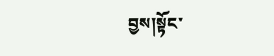བྱས།སྟོང་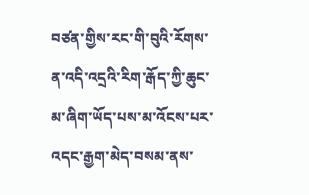བཙན་གྱིས་རང་གི་བུའི་རོགས་ན་འདི་འདྲའི་རིག་རྒོད་ཀྱི་ཆུང་མ་ཞིག་ཡོད་པས་མ་འོངས་པར་འདང་རྒྱག་མེད་བསམ་ནས་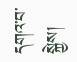དགའ་བ་སྐྱེས།